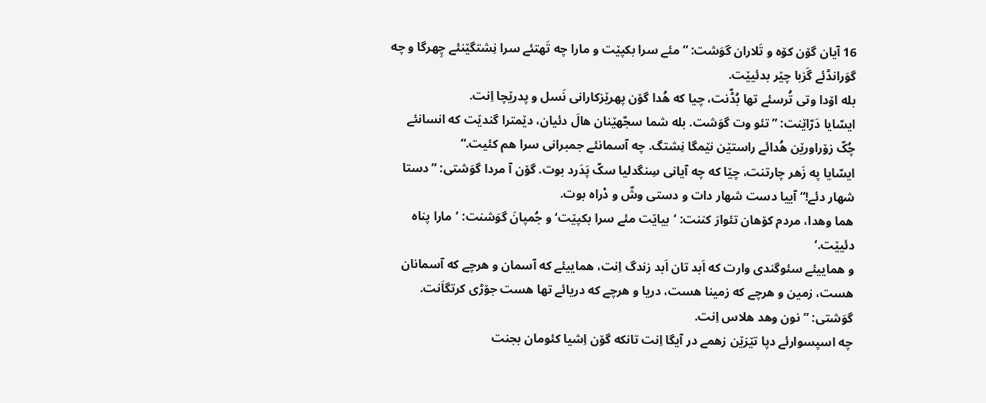16 آیان گۆن کۆه و تَلاران گوَشت: ”مئے سرا بکپێت و مارا چه تَهتئے سرا نِشتگێنئے چِهرگا و چه گوَرانڈئے گَزبا چێر بدئیێت.
بله اۆدا وتی تُرسئے تها بُڈّنت، چیا که هُدا گۆن پهرێزکارانی نَسل و پدرێچا اِنت.
ایسّایا دَرّاێنت: ”تئو وت گوَشت. بله شما سجّهێنان هالَ دئیان، دێمترا گندێت که انسانئے چُکّ زۆراورێن هُدائے راستێن نێمگا نِشتگ. چه آسمانئے جمبرانی سرا هم کئیت.“
ایسّایا په زَهر چارتنت، چێا که چه آیانی سِنگدلیا سکّ پَدَرد بوت. گۆن آ مردا گوَشتی: ”دستا شهار دئے!“ آییا دست شهار دات و دستی وشّ و دْراه بوت.
هما وهدا، مردم کۆهان تئوارَ کننت: ’بیاێت مئے سرا بکپێت‘ و جُمپانَ گوَشنت: ’مارا پناه دئیێت.‘
و هماییئے سئوگندی وارت که اَبد تان اَبد زندگ اِنت، هماییئے که آسمان و هرچے که آسمانان هست، زمین و هرچے که زمینا هست، دریا و هرچے که دریائے تها هست جۆڑی کرتگاَنت. گوَشتی: ”نون وهد هلاس اِنت.
چه اسپسوارئے دپا تێزێن زهمے در آیگا اِنت تانکه گۆن اِشیا کئومان بجنت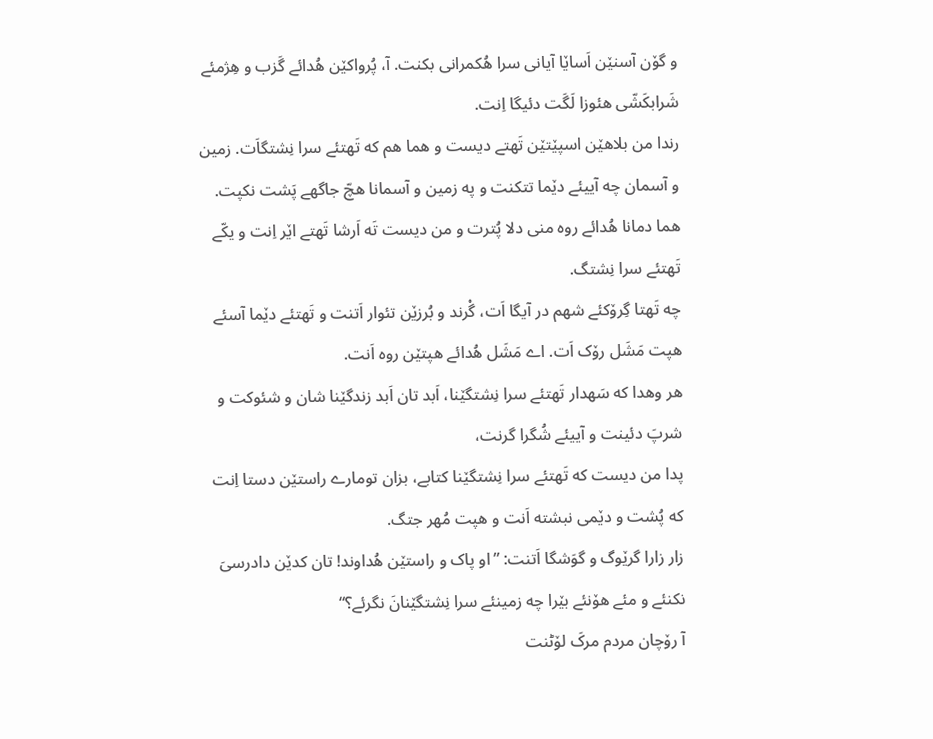و گۆن آسنێن اَساێا آیانی سرا هُکمرانی بکنت. آ، پُرواکێن هُدائے گَزب و هِژمئے شَرابکَشّی هئوزا لَگَت دئیگا اِنت.
رندا من بلاهێن اسپێتێن تَهتے دیست و هما هم که تَهتئے سرا نِشتگاَت. زمین و آسمان چه آییئے دێما تتکنت و په زمین و آسمانا هچّ جاگهے پَشت نکپت.
هما دمانا هُدائے روه منی دلا پُترت و من دیست تَه اَرشا تَهتے اێر اِنت و یکّے تَهتئے سرا نِشتگ.
چه تَهتا گِرۆکئے شهم در آیگا اَت، گْرند و بُرزێن تئوار اَتنت و تَهتئے دێما آسئے هپت مَشَل رۆک اَت. اے مَشَل هُدائے هپتێن روه اَنت.
هر وهدا که سَهدار تَهتئے سرا نِشتگێنا، اَبد تان اَبد زندگێنا شان و شئوکت و شرپَ دئینت و آییئے شُگرا گرنت،
پدا من دیست که تَهتئے سرا نِشتگێنا کتابے، بزان تومارے راستێن دستا اِنت که پُشت و دێمی نبشته اَنت و هپت مُهر جتگ.
زار زارا گرێوگ و گوَشگا اَتنت: ”او پاک و راستێن هُداوند! تان کدێن دادرسیَ نکنئے و مئے هۆنئے بێرا چه زمینئے سرا نِشتگێنانَ نگرئے؟“
آ رۆچان مردم مرکَ لۆٹنت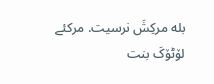بله مرکِشَ نرسیت. مرکئے لۆٹۆکَ بنت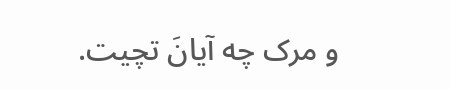و مرک چه آیانَ تچیت.